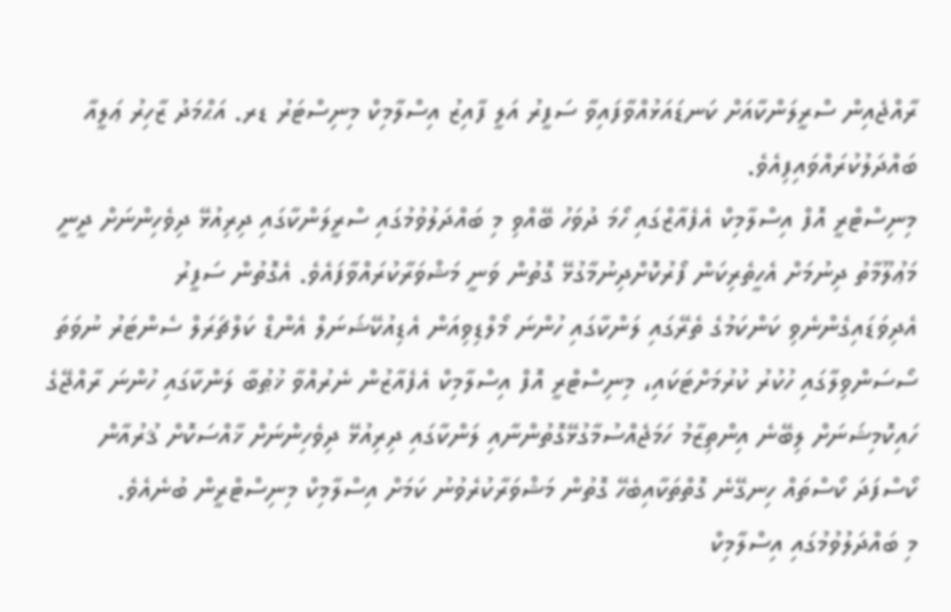ރާއްޖެއިން ސްރީލަންކާއަށް ކަނޑައަޅުއްވާފައިވާ ސަފީރު އަލީ ފާއިޒު އިސްލާމިކް މިނިސްޓަރު ޑރ. އަޙްމަދު ޒާހިރު ޢަލީއާ ބައްދަލުކުރައްވައިފިއެވެ.
މިނިސްޓްރީ އޮފް އިސްލާމިކް އެފެއާޒްގައި ހޯމަ ދުވަހު ބޭއްވި މި ބައްދަލުވުމުގައި ސްރީލަންކާގައި ދިރިއުޅޭ ދިވެހިންނަށް ދީނީ މަޢުލޫމާތު ދިނުމަށް އެހީތެރިކަން ފޯރުކޮށްދިނުމާގުޅޭ ގޮތުން ވަނީ މަޝްވަރާކުރައްވާފައެވެ. އެގޮތުން ސަފީރު އެދިވަޑައިގެންނެވި ކަންކަމުގެ ތެރޭގައި ލަންކާގައި ހުންނަ މޯލްޑިވިއަން އެޑިއުކޭޝަނަލް އެންޑް ކަލްޗަރަލް ސެންޓަރު ނުވަތަ ސޯސަންވިލާގައި ހުކުރު ކުރުމަށްޓަކައި، މިނިސްޓްރީ އޮފް އިސްލާމިކް އެފެއާޒުން ނެރުއްވާ ޚުޠުބާ ލަންކާގައި ހުންނަ ރާއްޖޭގެ ހައިކޮމިޝަނަށް ލިބޭނެ އިންތިޒާމު ހަމަޖެއްސުމާގުޅޭގޮތުންނާއި ލަންކާގައި ދިރިއުޅޭ ދިވެހިންނަށް ޚާއްސަކޮށް ޤުރުއާން ކޯސްފަދަ ކޯސްތައް ހިނގޭނެ ގޮތްތަކާއިބެހޭ ގޮތުން މަޝްވަރާކުރެވުނު ކަމަށް އިސްލާމިކް މިނިސްޓްރީން ބުނެއެވެ.
މި ބައްދަލުވުމުގައި އިސްލާމިކް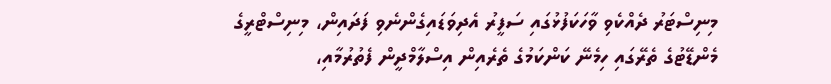މިނިސްޓަރު ދެއްކެވި ވާހަކަފުޅުގައި ސަފީރު އެދިވަޑައިގެންނެވި ފަދައިން، މިނިސްޓްރީގެ މެންޑޭޓުގެ ތެރޭގައި ހިމެނޭ ކަންކަމުގެ ތެރެއިން އިސްލާމްދީން ފެތުރުމާއި،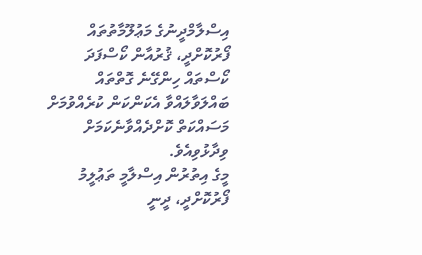އިސްލާމްދީނުގެ މަޢުލޫމާތުތައް ފޯރުކޮށްދީ، ޤުރުއާން ކޯސްފަދަ ކޯސްތައް ހިންގޭނެ ގޮތްތައް ބައްލަވާލައްވާ އެކަންކަން ކުރެއްވުމަށް މަސައްކަތް ކޮށްދެއްވާނެކަމަށް ވިދާޅުވިއެވެ.
މީގެ އިތުރުން އިސްލާމީ ތަޢުލީމު ފޯރުކޮށްދީ، ދީނީ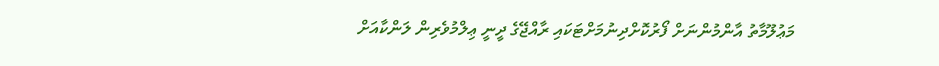މަޢުލޫމާތު އާންމުންނަށް ފޯރުކޮށްދިނުމަށްޓަކައި ރާއްޖޭގެ ދީނީ ޢިލްމުވެރިން ލަންކާއަށް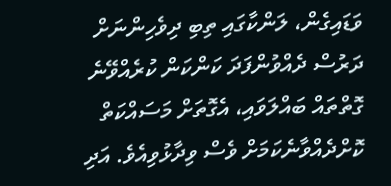ވަޑައިގެން، ލަންކާގައި ތިބި ދިވެހިންނަށް ދަރުސް ދެއްވުންފަދަ ކަންކަން ކުރެއްވޭނެ ގޮތްތައް ބައްލަވައި، އެގޮތަށް މަސައްކަތް ކޮށްދެއްވާނެކަމަށް ވެސް ވިދާޅުވިއެވެ. އަދި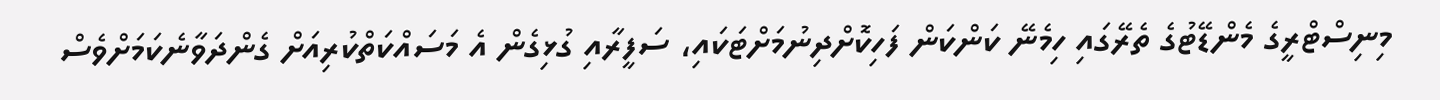މިނިސްޓްރީގެ މެންޑޭޓުގެ ތެރޭގައި ހިމެނޭ ކަންކަން ފަހިކޮށްދިނުމަށްޓަކައި، ސަފީރާއި ގުޅިގެން އެ މަސައްކަތްކުރިއަށް ގެންދަވާނެކަމަށްވެސް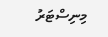މިނިސްޓަރު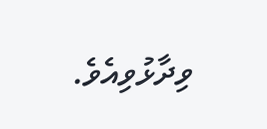ވިދާޅުވިއެވެ.